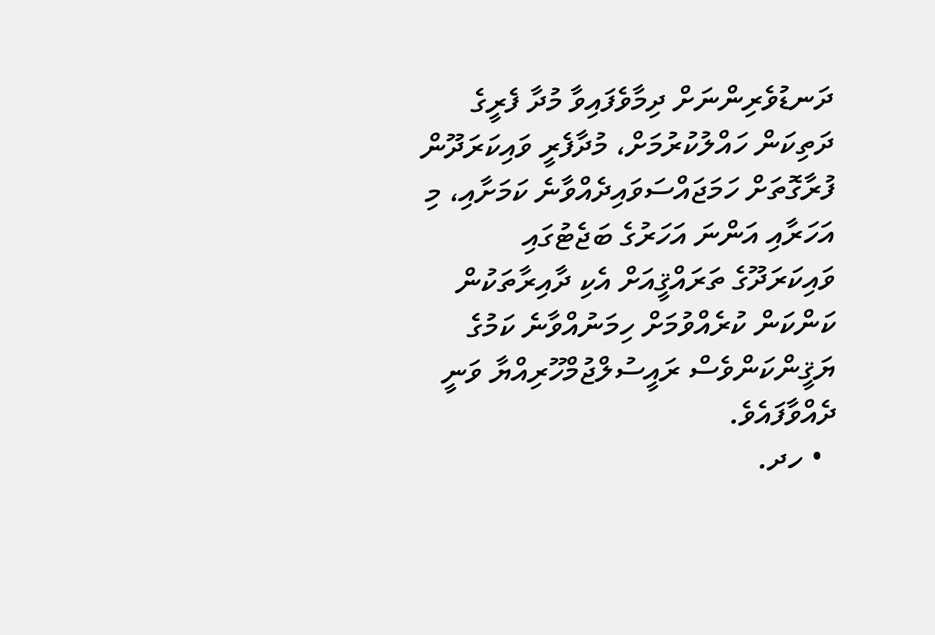ދަނޑުވެރިންނަށް ދިމާވެފައިވާ މުދާ ފެރީގެ ދަތިކަން ހައްލުކުރުމަށް، މުދާފެރީ ވައިކަރަދޫން ފުރާގޮތަށް ހަމަޖައްސަވައިދެއްވާނެ ކަމަށާއި، މި އަހަރާއި އަންނަ އަހަރުގެ ބަޖެޓުގައި ވައިކަރަދޫގެ ތަރައްޤީއަށް އެކި ދާއިރާތަކުން ކަންކަން ކުރެއްވުމަށް ހިމަނުއްވާނެ ކަމުގެ ޔަޤީންކަންވެސް ރައީސުލްޖުމްހޫރިއްޔާ ވަނީ ދެއްވާފައެވެ.
  • ހދ.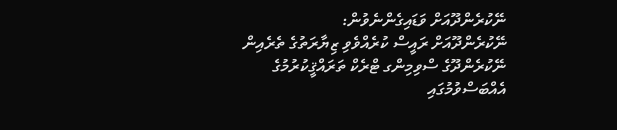ނޭކުރެންދޫއަށް ވަޑައިގެންނެވުން:
ނޭކުރެންދޫއަށް ރައީސް ކުރެއްވެވި ޒިޔާރަތުގެ ތެރެއިން ނޭކުރެންދޫގެ ސްވިމިންގ ޓްރެކް ތަރައްޤީކުރުމުގެ އެއްބަސްވުމުގައި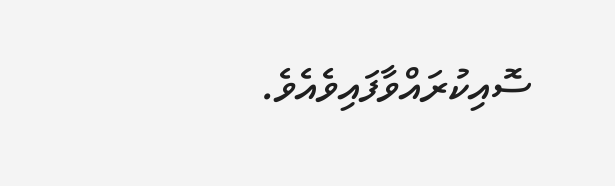ސޮއިކުރައްވާފައިވެއެވެ.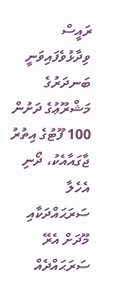ރައީސް ވިދާޅުވެފައިވަނީ ބަނދަރުގެ މަޝްރޫޢުގެ ދަށުން 100 ފޫޓުގެ އިތުރު ޖާގައާއެކު، ދޯނި އެހެލާ ސަރަޙައްދަކާއި މޫދަށް އެރޭ ސަރަޙައްދެއް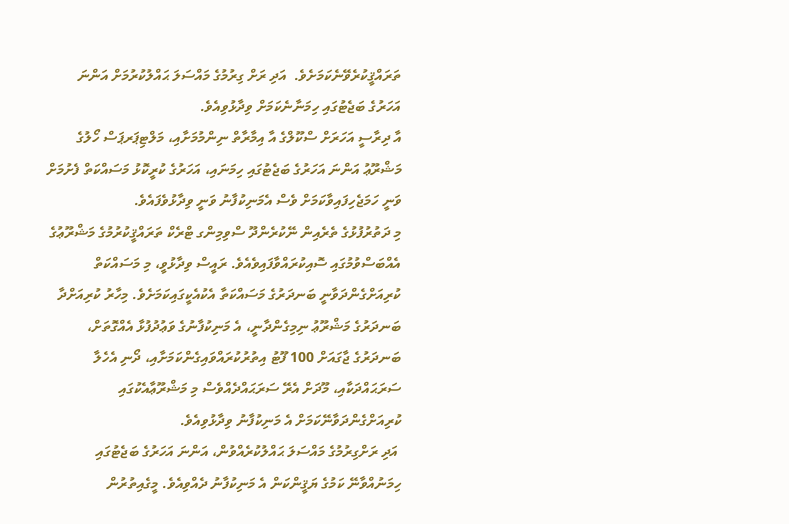ތަރައްޤީކުރެވޭނެކަމަށެވެ.  އަދި ރަށް ގިރުމުގެ މައްސަލަ ޙައްލުކުރުމަށް އަންނަ އަހަރުގެ ބަޖެޓުގައި ހިމަނާނެކަމަށް ވިދާޅުވިއެވެ.
އާ ދިރާސީ އަހަރަށް ސްކޫލްގެ އާ އިމާރާތް ނިންމުމަށާއި، މަލްޓިޕަރޕަސް ހޯލުގެ މަޝްރޫޢު އަންނަ އަހަރުގެ ބަޖެޓުގައި ހިމަނައި، އަހަރުގެ ކުރީކޮޅު މަސައްކަތް ފެށުމަށް ވަނީ ހަމަޖެހިފައިވާކަމަށް ވެސް އެމަނިކުފާނު ވަނީ ވިދާޅުވެފައެވެ.
މި ދަތުރުފުޅުގެ ތެރެއިން ނޭކުރެންދޫ ސްވިމިންގ ޓްރެކް ތަރައްޤީކުރުމުގެ މަޝްރޫޢުގެ އެއްބަސްވުމުގައި ސޮއިކުރައްވާފައިވެއެވެ. ރައީސް ވިދާޅުވީ، މި މަސައްކަތް ކުރިއަށްގެންދަވާނީ ބަނދަރުގެ މަސައްކަތާ އެކުއެކީގައިކަމަށެވެ. މިހާރު ކުރިއަށްދާ ބަނދަރުގެ މަޝްރޫޢު ނިމިގެންދާނީ، އެ މަނިކުފާނުގެ ވަޢުދުފުޅާ އެއްގޮތަށް، ބަނދަރުގެ ޖާގައަށް 100 ފޫޓު އިތުރުކުރައްވައިގެންކަމަށާއި، ދޯނި އެހެލާ ސަރަޙައްދަކާއި، މޫދަށް އެރޭ ސަރަޙައްދެއްވެސް މި މަޝްރޫޢާއެކުގައި ކުރިއަށްގެންދަވާނޭކަމަށް އެ މަނިކުފާނު ވިދާޅުވިއެވެ.
 އަދި ރަށްގިރުމުގެ މައްސަލަ ޙައްލުކުރެއްވުން، އަންނަ އަހަރުގެ ބަޖެޓުގައި ހިމަނުއްވާނޭ ކަމުގެ ޔަޤީންކަން އެ މަނިކުފާނު ދެއްވިއެވެ. މީގެއިތުރުން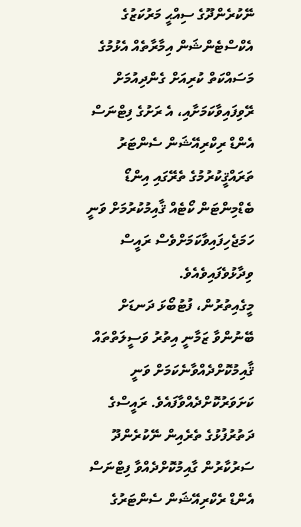ނޭކުރެންދޫގެ ސިއްޙީ މަރުކަޒުގެ އެކްސްޓެންޝަން އިމާރާތެއް އެޅުމުގެ މަސައްކަތް ކުރިއަށް ގެންދިއުމަށް ރޭވިފައިވާކަމަށާއި، އެ ރަށުގެ ފިޓްނަސް އެންޑް ރިކްރިއޭޝަން ސެންޓަރު ތަރައްޤީކުރުމުގެ ތެރޭގައި އިންޑޯ ބެޑްމިންޓަން ކޯޓެއް ޤާއިމުކުރުމަށް ވަނީ ހަމަޖެހިފައިވާކަމަށްވެސް ރައީސް ވިދާޅުވެފައިވެއެވެ.
މީގެއިތުރުން، ފުޓުބޯޅަ ދަނޑަށް ބޭނުންވާ ޒަމާނީ އިތުރު ވަސީލަތްތައް ޤާއިމުކޮށްދެއްވާނެކަމަށް ވަނީ ކަށަވަރުކޮށްދެއްވާފައެވެ. ރައީސްގެ ދަތުރުފުޅުގެ ތެރެއިން ނޭކުރެންދޫ ސަރުކާރުން ގާއިމުކޮށްދެއްވާ ފިޓްނަސް އެންޑް ރެކްރިއޭޝަން ސެންޓަރުގެ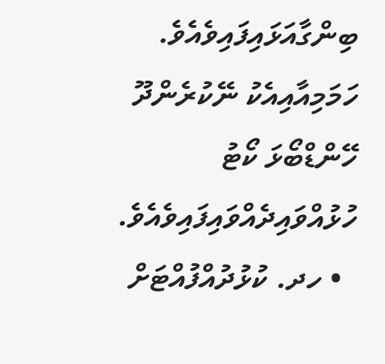ބިންގާއަޅައިފައިވެއެވެ. ހަމަމިއާއިއެކު ނޭކުރެންދޫ ހޭންޑްބޯޅަ ކޯޓު ހުޅުއްވައިދެއްވައިފައިވެއެވެ.
  • ހދ. ކުޅުދުއްފުއްޓަށް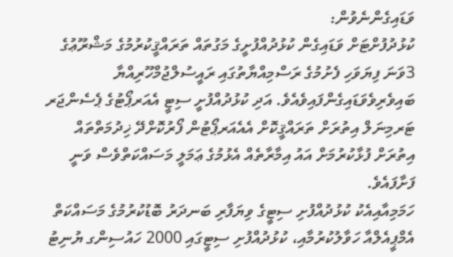ވަޑައިގެންނެވުން:
ކުޅުދުފުށްޓަށް ވަޑައިގެން ކުޅުދުއްފުށީގެ މަގުތައް ތަރައްޤީކުރުމުގެ މަޝްރޫޢުގެ 3ވަނަ ފިޔަވަހި ފެށުމުގެ ރަސްމިއްޔާތުގައި ރައީސުލްޖުމްހޫރިއްޔާ ބައިވެރިވެވަޑައިގެންފައިވެއެވެ. އަދި ކުޅުދުއްފުށީ ސިޓީ އެއަރޕޯޓުގެ ޕެސެންޖަރ ޓަރމިނަލް އިތުރަށް ތަރައްޤީކޮށް އެއެއަރޕޯޓުން ފޯރުކޮށްދޭ ޚިދުމަތްތައް އިތުރަށް ފުޅާކުރުމަށް އައު އިމާރާތެއް އެޅުމުގެ ޢަމަލީ މަސައްކަތްވެސް ވަނީ ފަށާފައެވެ.
ހަމަމިއާއިއެކު ކުޅުދުއްފުށި ސިޓީގެ ވިޔަފާރި ބަނދަރު ބޮޑުކުރުމުގެ މަސައްކަތް އެމްޕީއެލްއާ ހަވާލުކުރުމާއި، ކުޅުދުއްފުށި ސިޓީގައި 2000 ހައުސިންގ ޔުނިޓު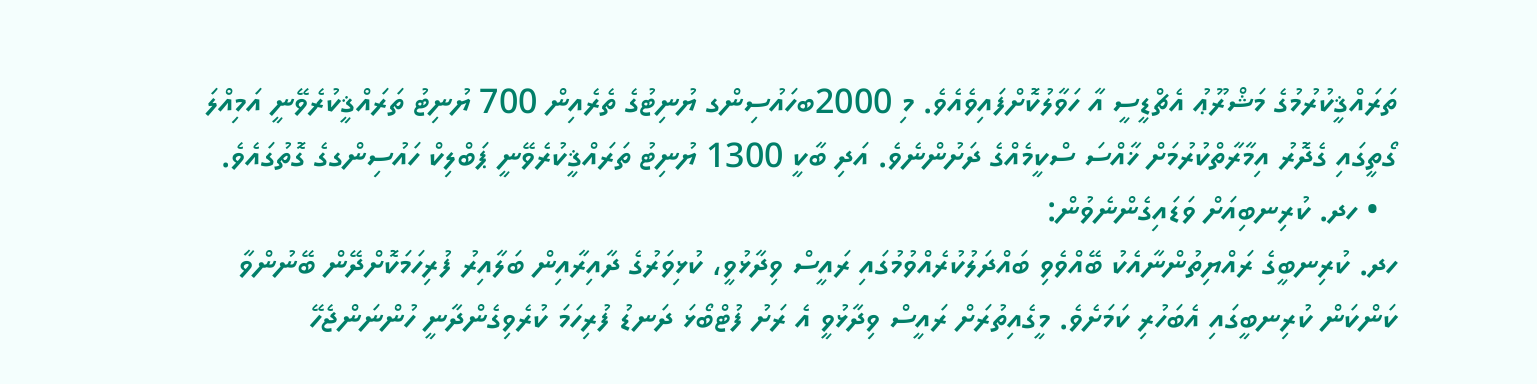ތަރައްޤީކުރުމުގެ މަޝްރޫޢު އެޗްޑީސީ އާ ހަވާލުކޮށްފައިވެއެވެ. މި 2000ބހައުސިންގ ޔުނިޓުގެ ތެރެއިން 700 ޔުނިޓު ތަރައްޤީކުރެވޭނީ އަމިއްލަ ގޯތީގައި ގެދޮރު އިމާރާތްކުރުމަށް ޚާއްސަ ސްކީމެއްގެ ދަށުންނެވެ. އަދި ބާކީ 1300 ޔުނިޓު ތަރައްޤީކުރެވޭނީ ޕަބްލިކް ހައުސިންގގެ ގޮތުގައެވެ.
  • ހދ. ކުރިނބިއަށް ވަޑައިގެންނެވުން:
ހދ. ކުރިނބީގެ ރައްޔިތުންނާއެކު ބޭއްވެވި ބައްދަލުކުރެއްވުމުގައި ރައީސް ވިދާޅުވީ، ކުޅިވަރުގެ ދާއިރާއިން ބަލާއިރު ފުރިހަމަކޮށްދޭން ބޭނުންވާ ކަންކަން ކުރިނބީގައި އެބަހުރި ކަމަށެވެ. މީގެއިތުރަށް ރައީސް ވިދާޅުވީ އެ ރަށު ފުޓްބޯޅަ ދަނޑު ފުރިހަމަ ކުރެވިގެންދާނީ ހުންނަންޖެހޭ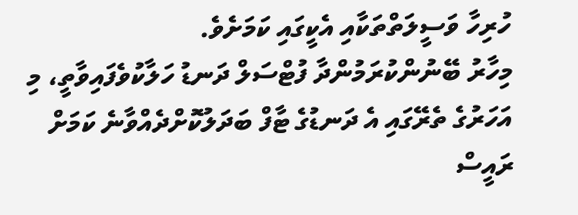ހުރިހާ ވަސީލަތްތަކާއި އެކީގައި ކަމަށެވެ.
މިހާރު ބޭނުންކުރަމުންދާ ފުޓްސަލް ދަނޑު ހަލާކުވެފައިވާތީ، މި އަހަރުގެ ތެރޭގައި އެ ދަނޑުގެ ޓާފް ބަދަލުކޮށްދެއްވާނެ ކަމަށް ރައީސް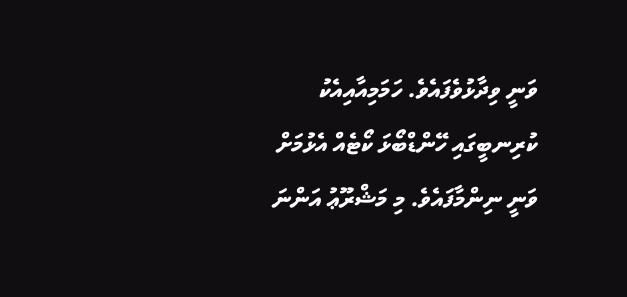ވަނީ ވިދާޅުވެފައެވެ. ހަމަމިއާއިއެކު ކުރިނބީގައި ހޭންޑްބޯޅަ ކޯޓެއް އެޅުމަށް ވަނީ ނިންމާފައެވެ. މި މަޝްރޫޢު އަންނަ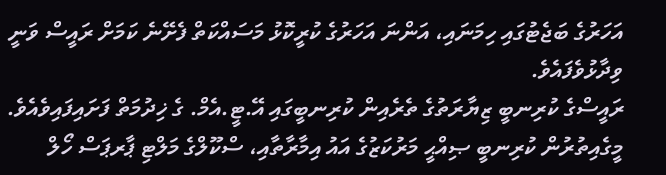އަހަރުގެ ބަޖެޓުގައި ހިމަނައި، އަންނަ އަހަރުގެ ކުރީކޮޅު މަސައްކަތް ފެށޭނެ ކަމަށް ރައީސް ވަނީ ވިދާޅުވެފައެވެ.
ރައީސްގެ ކުރިނބީ ޒިޔާރަތުގެ ތެރެއިން ކުރިނބީގައި އޭ.ޓީ.އެމް. ގެ ޚިދުމަތް ފަށައިފައިވެއެވެ. މީގެއިތުރުން ކުރިނބީ ޞިއްޙީ މަރުކަޒުގެ އައު އިމާރާތާއި، ސްކޫލްގެ މަލްޓި ޕާރޕަސް ހޯލް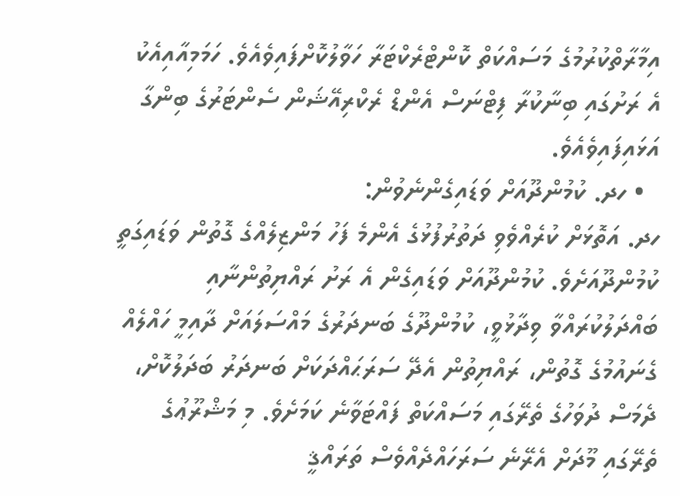އިމާރާތްކުރުމުގެ މަސައްކަތް ކޮންޓްރެކްޓަރާ ހަވާލުކޮށްފައިވެއެވެ. ހަމަމިއާއިއެކު އެ ރަށުގައި ބިނާކުރާ ފިޓްނަސް އެންޑް ރެކްރިއޭޝަން ސެންޓަރުގެ ބިންގާ އަޅައިފައިވެއެވެ.
  • ހދ. ކުމުންދޫއަށް ވަޑައިގެންނެވުން:
ހދ. އަތޮޅަށް ކުރެއްވެވި ދަތުރުފުޅުގެ އެންމެ ފަހު މަންޒިލެއްގެ ގޮތުން ވަޑައިގަތީ ކުމުންދޫއަށެވެ. ކުމުންދޫއަށް ވަޑައިގެން އެ ރަށު ރައްޔިތުންނާއި ބައްދަލުކުރައްވާ ވިދާޅުވީ، ކުމުންދޫގެ ބަނދަރުގެ މައްސަލައަށް ދާއިމީ ހައްލެއް ގެނައުމުގެ ގޮތުން، ރައްޔިތުން އެދޭ ސަރަޙައްދަކަށް ބަނދަރު ބަދަލުކޮށް، ދެމަސް ދުވަހުގެ ތެރޭގައި މަސައްކަތް ފައްޓަވާނެ ކަމަށެވެ. މި މަޝްރޫޢުގެ ތެރޭގައި މޫދަށް އެރޭނެ ސަރަހައްދެއްވެސް ތަރައްޤީ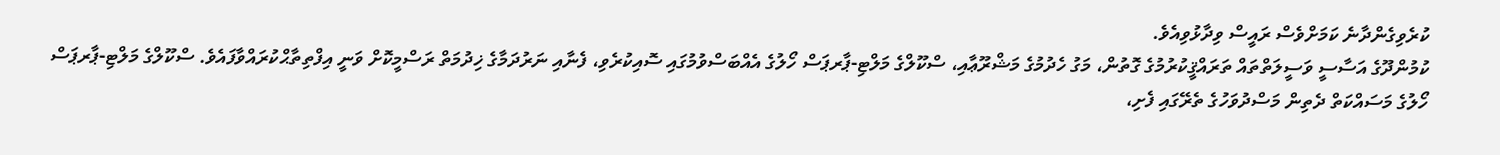ކުރެވިގެންދާނެ ކަމަށްވެސް ރައީސް ވިދާޅުވިއެވެ.
ކުމުންދޫގެ އަސާސީ ވަސީލަތްތައް ތަރައްޤީކުރުމުގެ ގޮތުން، މަގު ހެދުމުގެ މަޝްރޫޢާއި، ސްކޫލްގެ މަލްޓި-ޕާރޕަސް ހޯލުގެ އެއްބަސްވުމުގައި ސޮއިކުރެވި، ފެނާއި ނަރުދަމާގެ ޚިދުމަތް ރަސްމީކޮށް ވަނީ އިފްތިތާޙްކުރައްވާފައެވެ. ސްކޫލްގެ މަލްޓި-ޕާރޕަސް ހޯލުގެ މަސައްކަތް ދެތިން މަސްދުވަހުގެ ތެރޭގައި ފެށި،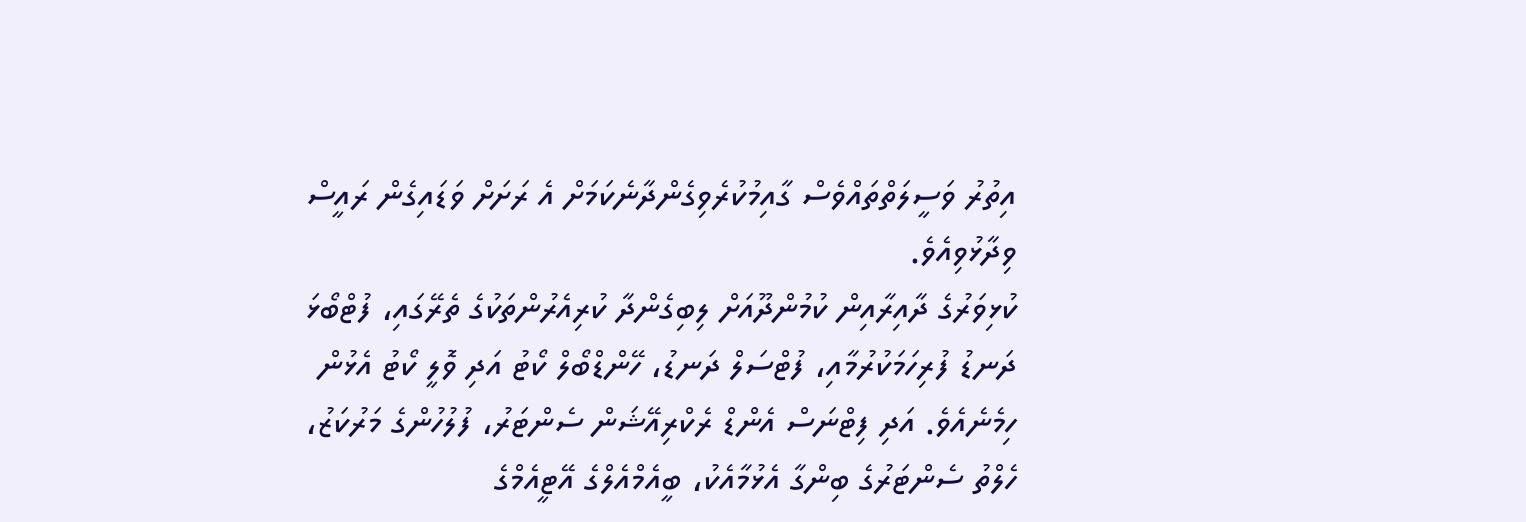އިތުރު ވަސީލަތްތައްވެސް ގާއިމުކުރެވިގެންދާނެކަމަށް އެ ރަށަށް ވަޑައިގެން ރައީސް ވިދާޅުވިއެވެ.
ކުޅިވަރުގެ ދާއިރާއިން ކުމުންދޫއަށް ލިބިގެންދާ ކުރިއެރުންތަކުގެ ތެރޭގައި، ފުޓްބޯޅަ ދަނޑު ފުރިހަމަކުރުމާއި، ފުޓްސަލް ދަނޑު، ހޭންޑްބޯލް ކޯޓު އަދި ވޮލީ ކޯޓު އެޅުން ހިމެނެއެވެ. އަދި ފިޓްނަސް އެންޑް ރެކްރިއޭޝަން ސެންޓަރު، ފުލުހުންގެ މަރުކަޒު، ހެލްތު ސެންޓަރުގެ ބިންގާ އެޅުމާއެކު، ބީއެމްއެލްގެ އޭޓީއެމްގެ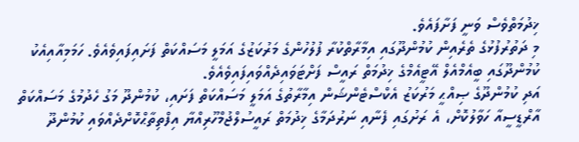ޚިދުމަތްވެސް ވަނީ ފަށާފައެވެ.
މި ދަތުރުފުޅުގެ ތެރެއިން ކުމުންދޫގައި އިމާރާތްކުރާ ފުލުހުންގެ މަރުކަޒުގެ އަމަލީ މަސައްކަތް ފަށައިފައިވެއެވެ. ހަމަމިއާއިއެކު ކުމުންދޫގައި ބީއެމްއެލް އޭޓީއެމްގެ ޚިދުމަތް ރައީސް ފަށްޓަވައިދެއްވައިފައިވެއެވެ.
އަދި ކުމުންދޫގެ ޞިއްޙީ މަރުކަޒު އެކްސްޓެންޝަން އިމާރާތުގެ އަމަލީ މަސައްކަތް ފަށައި، ކުމުންދޫ މަގު ހެދުމުގެ މަސައްކަތް އާރްޑީސީއާ ހަވާލުކޮށް، އެ ރަށުގައި ފެނާއި ނަރުދަމާގެ ޚިދުމަތް ރައީސުލްޖުމްހޫރިއްޔާ އިފްތިތާޙްކޮށްދެއްވައި ކުމުންދޫ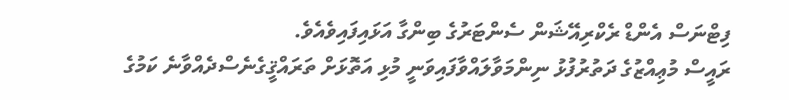ފިޓްނަސް އެންޑް ރެކްރިއޭޝަން ސެންޓަރުގެ ބިންގާ އަޅައިފައިވެއެވެ.
ރައީސް މުޢިއްޒުގެ ދަތުރުފުޅު ނިންމަވާލައްވާފައިވަނީ މުޅި އަތޮޅަށް ތަރައްޤީގެނެސްދެއްވާނެ ކަމުގެ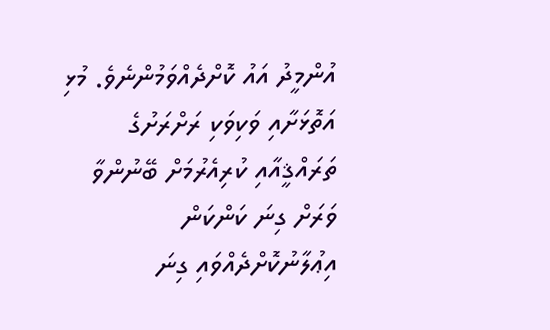އުންމީދު އައު ކޮށްދެއްވަމުންނެވެ. މުޅި އަތޮޅަށާއި ވަކިވަކި ރަށްރަށުގެ ތަރައްޤީއާއި ކުރިއެރުމަށް ބޭނުންވާ ވަރަށް ގިނަ ކަންކަން އިޢުލާނުކޮށްދެއްވައި ގިނަ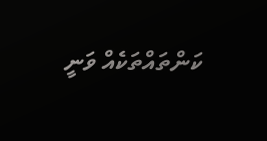ކަންތައްތަކެއް ވަނީ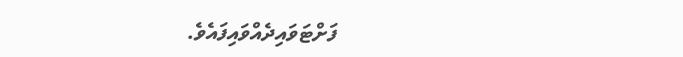ފަށްޓަވައިދެއްވައިފައެވެ.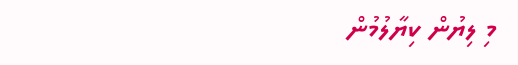މި ލިޔުން ކިޔާލުމުން